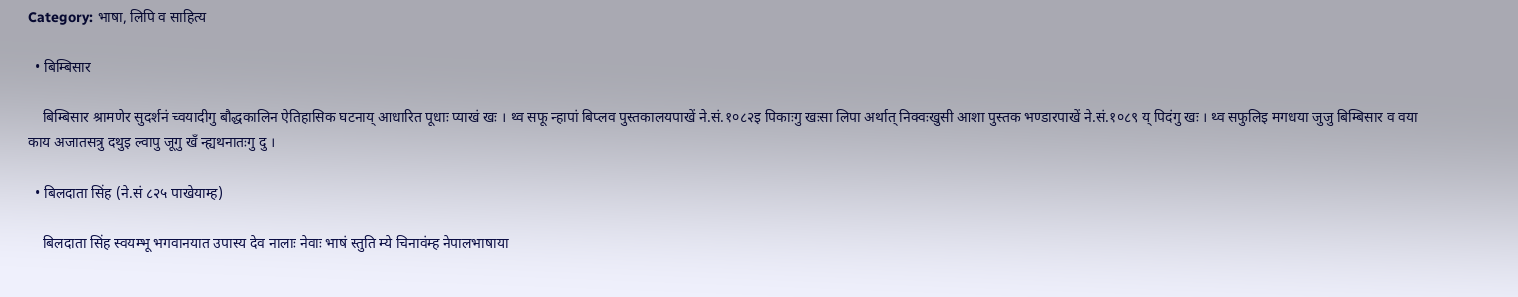Category: भाषा, लिपि व साहित्य

  • बिम्बिसार

    बिम्बिसार श्रामणेर सुदर्शनं च्वयादीगु बौद्धकालिन ऐतिहासिक घटनाय् आधारित पूधाः प्याखं खः । थ्व सफू न्हापां बिप्लव पुस्तकालयपाखें ने.सं.१०८२इ पिकाःगु खःसा लिपा अर्थात् निक्वःखुसी आशा पुस्तक भण्डारपाखें ने.सं.१०८९ य् पिदंगु खः । थ्व सफुलिइ मगधया जुजु बिम्बिसार व वया काय अजातसत्रु दथुइ ल्वापु जूगु खँ न्ह्यथनातःगु दु ।

  • बिलदाता सिंह (ने.सं ८२५ पाखेयाम्ह)

    बिलदाता सिंह स्वयम्भू भगवानयात उपास्य देव नालाः नेवाः भाषं स्तुति म्ये चिनावंम्ह नेपालभाषाया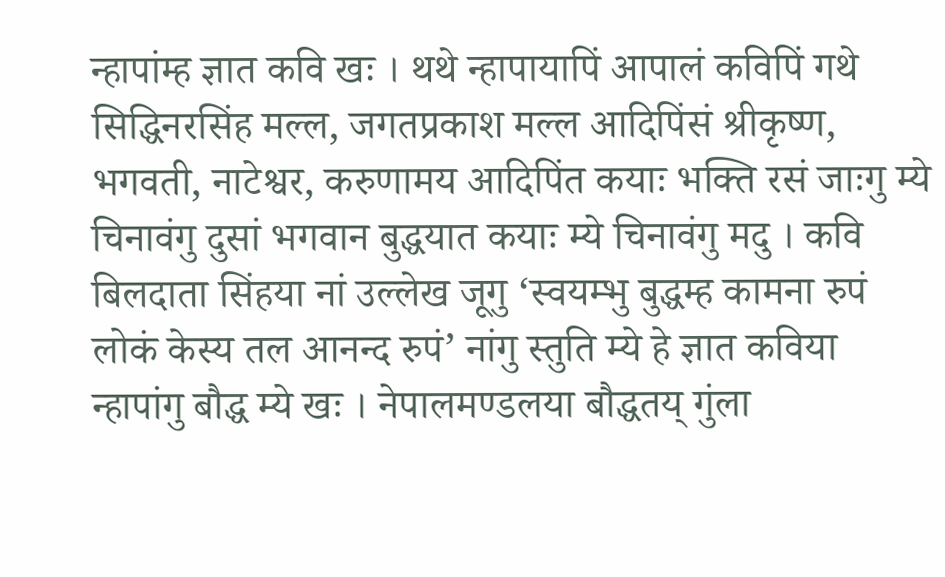न्हापांम्ह ज्ञात कवि खः । थथे न्हापायापिं आपालं कविपिं गथे सिद्धिनरसिंह मल्ल, जगतप्रकाश मल्ल आदिपिंसं श्रीकृष्ण, भगवती, नाटेश्वर, करुणामय आदिपिंत कयाः भक्ति रसं जाःगु म्ये चिनावंगु दुसां भगवान बुद्धयात कयाः म्ये चिनावंगु मदु । कवि बिलदाता सिंहया नां उल्लेख जूगु ‘स्वयम्भु बुद्धम्ह कामना रुपं लोकं केस्य तल आनन्द रुपं’ नांगु स्तुति म्ये हे ज्ञात कविया न्हापांगु बौद्ध म्ये खः । नेपालमण्डलया बौद्धतय् गुंला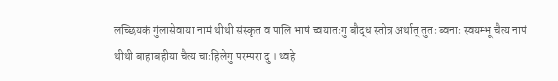लच्छियकं गुंलासेवाया नामं थीथी संस्कृत व पालि भाषं च्वयातःगु बौद्ध स्तोत्र अर्थात् तुतः ब्वनाः स्वयम्भू चैत्य नापं थीथी बाहाबहीया चैत्य चाःहिलेगु परम्परा दु । थ्वहे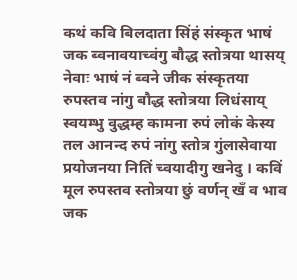कथं कवि बिलदाता सिंहं संस्कृत भाषं जक ब्वनावयाच्वंगु बौद्ध स्तोत्रया थासय् नेवाः भाषं नं ब्वने जीक संस्कृतया रुपस्तव नांगु बौद्ध स्तोत्रया लिधंसाय् स्वयम्भु वुद्धम्ह कामना रुपं लोकं केस्य तल आनन्द रुपं नांगु स्तोत्र गुंलासेवाया प्रयोजनया नितिं च्वयादीगु खनेदु । कविं मूल रुपस्तव स्तोत्रया छुं वर्णन् खँ व भाव जक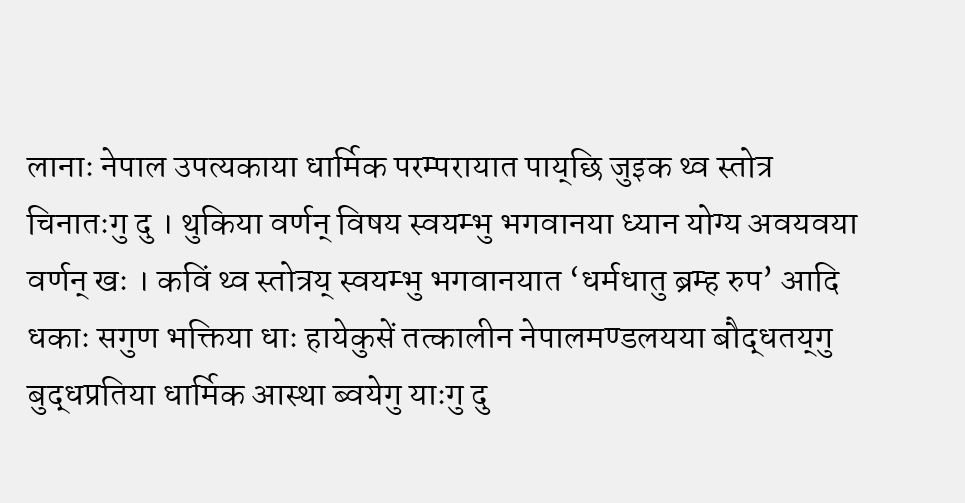लानाः नेपाल उपत्यकाया धार्मिक परम्परायात पाय्‌छि जुइक थ्व स्तोत्र चिनातःगु दु । थुकिया वर्णन् विषय स्वयम्भु भगवानया ध्यान योग्य अवयवया वर्णन् खः । कविं थ्व स्तोत्रय् स्वयम्भु भगवानयात ‘धर्मधातु ब्रम्ह रुप’ आदि धकाः सगुण भक्तिया धाः हायेकुसें तत्कालीन नेपालमण्डलयया बौद्धतय्‌गु बुद्धप्रतिया धार्मिक आस्था ब्वयेगु याःगु दु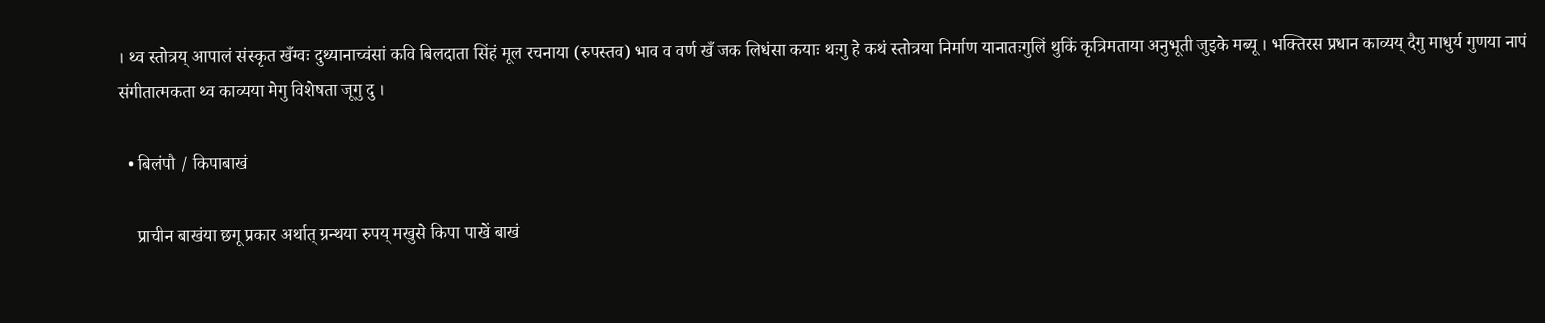। थ्व स्तोत्रय् आपालं संस्कृत खँग्वः दुथ्यानाच्वंसां कवि बिलदाता सिंहं मूल रचनाया (रुपस्तव) भाव व वर्ण खँ जक लिधंसा कयाः थःगु हे कथं स्तोत्रया निर्माण यानातःगुलिं थुकिं कृत्रिमताया अनुभूती जुइके मब्यू । भक्तिरस प्रधान काव्यय् दैगु माधुर्य गुणया नापं संगीतात्मकता थ्व काव्यया मेगु विशेषता जूगु दु ।

  • बिलंपौ / किपाबाखं

    प्राचीन बाखंया छगू प्रकार अर्थात् ग्रन्थया रुपय् मखुसे किपा पाखें बाखं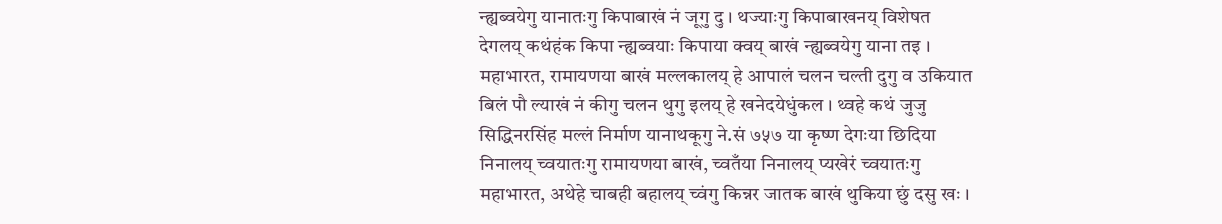न्ह्यब्वयेगु यानातःगु किपाबाखं नं जूगु दु । थज्याःगु किपाबाखनय् विशेषत देगलय् कथंहंक किपा न्ह्यब्वयाः किपाया क्वय् बाखं न्ह्यब्वयेगु याना तइ । महाभारत, रामायणया बाखं मल्लकालय् हे आपालं चलन चल्ती दुगु व उकियात बिलं पौ ल्याखं नं कीगु चलन थुगु इलय् हे खनेदयेधुंकल । थ्वहे कथं जुजु सिद्धिनरसिंह मल्लं निर्माण यानाथकूगु ने.सं ७५७ या कृष्ण देगःया छिदिया निनालय् च्वयातःगु रामायणया बाखं, च्वतँया निनालय् प्यखेरं च्वयातःगु महाभारत, अथेहे चाबही बहालय् च्वंगु किन्नर जातक बाखं थुकिया छुं दसु खः ।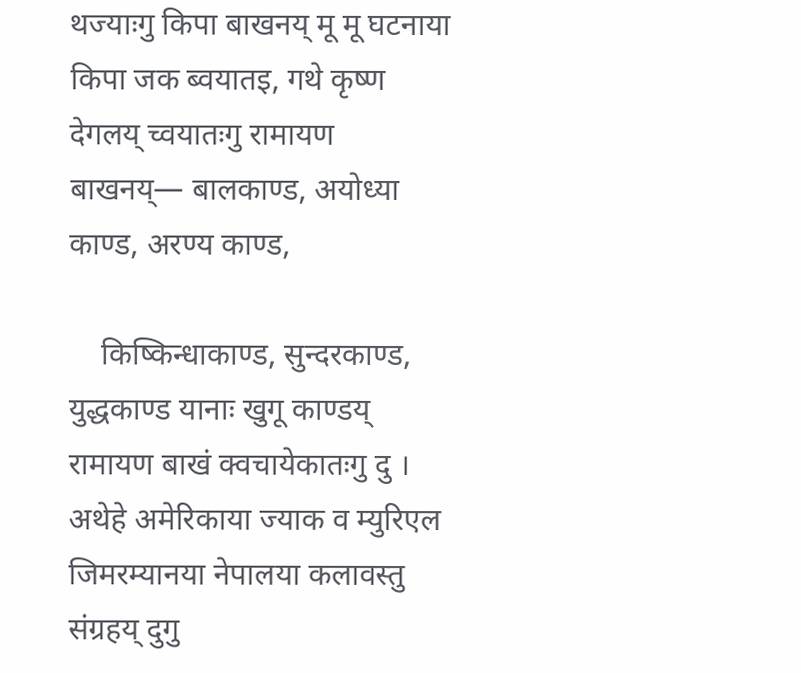थज्याःगु किपा बाखनय् मू मू घटनाया किपा जक ब्वयातइ, गथे कृष्ण देगलय् च्वयातःगु रामायण बाखनय्— बालकाण्ड, अयोध्या काण्ड, अरण्य काण्ड,

    किष्किन्धाकाण्ड, सुन्दरकाण्ड, युद्धकाण्ड यानाः खुगू काण्डय् रामायण बाखं क्वचायेकातःगु दु । अथेहे अमेरिकाया ज्याक व म्युरिएल जिमरम्यानया नेपालया कलावस्तु संग्रहय् दुगु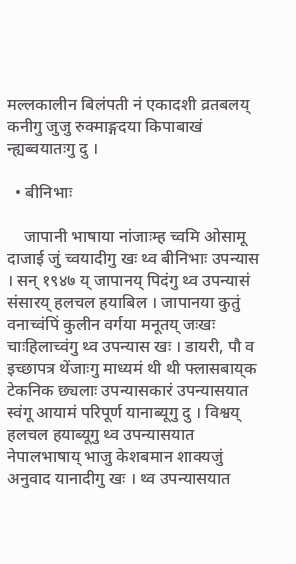मल्लकालीन बिलंपती नं एकादशी व्रतबलय् कनीगु जुजु रुक्माङ्गदया किपाबाखं न्ह्यब्वयातःगु दु ।

  • बीनिभाः

    जापानी भाषाया नांजाःम्ह च्वमि ओसामू दाजाई जुं च्वयादीगु खः थ्व बीनिभाः उपन्यास । सन् १९४७ य् जापानय् पिदंगु थ्व उपन्यासं संसारय् हलचल हयाबिल । जापानया कुतुं वनाच्वंपिं कुलीन वर्गया मनूतय् जःखः चाःहिलाच्वंगु थ्व उपन्यास खः । डायरी, पौ व इच्छापत्र थेंजाःगु माध्यमं थी थी फ्लासबाय्‌क टेकनिक छ्यलाः उपन्यासकारं उपन्यासयात स्वंगू आयामं परिपूर्ण यानाब्यूगु दु । विश्वय् हलचल हयाब्यूगु थ्व उपन्यासयात नेपालभाषाय् भाजु केशबमान शाक्यजुं अनुवाद यानादीगु खः । थ्व उपन्यासयात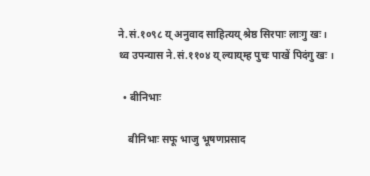ने.सं.१०९८ य् अनुवाद साहित्यय् श्रेष्ठ सिरपाः लाःगु खः । थ्व उपन्यास ने.सं.११०४ य् ल्याय्‌म्ह पुचः पाखें पिदंगु खः ।

  • बीनिभाः

    बीनिभाः सफू भाजु भूषणप्रसाद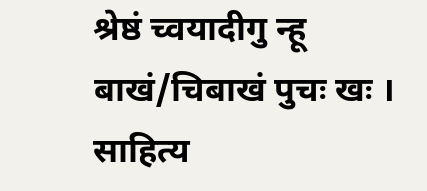श्रेष्ठं च्वयादीगु न्हू बाखं/चिबाखं पुचः खः । साहित्य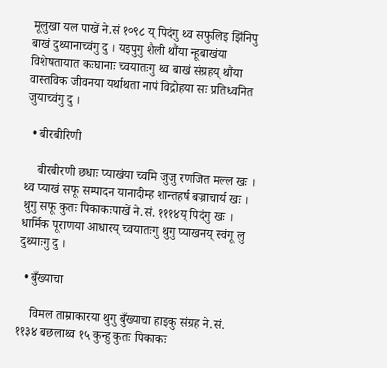मूलुखा यल पाखें ने.सं १०९८ य् पिदंगु थ्व सफुलिइ झिंनिपु बाखं दुथ्यानाच्वंगु दु । यइपुगु शैली थौंया न्हूबाखंया विशेषतायात कःघानाः च्वयातःगु थ्व बाखं संग्रहय् थौंया वास्तविक जीवनया यर्थाथता नापं विद्रोहया सः प्रतिध्वनित जुयाच्वंगु दु ।

  • बीरबीरिणी

    बीरबीरणी छधाः प्याखंया च्वमि जुजु रणजित मल्ल खः । थ्व प्याखं सफू सम्पादन यानादीम्ह शान्तहर्ष बज्राचार्य खः । थुगु सफू कुतः पिकाकःपाखें ने.सं. १११४य् पिदंगु खः । धार्मिक पूराणया आधारय् च्वयातःगु थुगु प्याखनय् स्वंगू लु दुथ्याःगु दु ।

  • बुँख्याचा

    विमल ताम्राकारया थुगु बुँख्याचा हाइकु संग्रह ने.सं. ११३४ बछलाथ्व १५ कुन्हु कुतः पिकाकः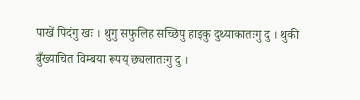पाखें पिदंगु खः । थुगु सफुलिह सच्छिपु हाइकु दुथ्याकातःगु दु । थुकी बुँख्याचित विम्बया रूपय् छ्यलातःगु दु ।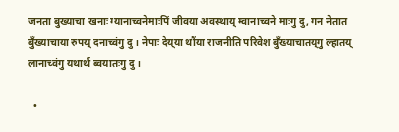जनता बुख्याचा खनाः ग्यानाच्वनेमाःपिं जीवया अवस्थाय् म्वानाच्वने माःगु दु, गन नेतात बुँख्याचाया रुपय् दनाच्वंगु दु । नेपाः देय्‌या थौंया राजनीति परिवेश बुँख्याचातय्‌गु ल्हातय् लानाच्वंगु यथार्थ ब्वयातःगु दु ।

  •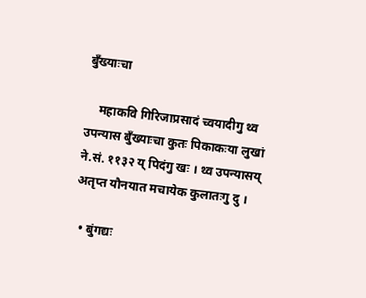बुँख्याःचा

    महाकवि गिरिजाप्रसादं च्वयादीगु थ्व उपन्यास बुँख्याःचा कुतः पिकाकःया लुखां ने.सं. ११३२ य् पिदंगु खः । थ्व उपन्यासय् अतृप्त यौनयात मचायेक कुलातःगु दु ।

  • बुंगद्यः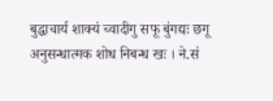बुद्धाचार्य शाक्यं च्वादीगु सफू बुंगद्यः छगू अनुसन्धात्मक शोध निबन्ध खः । ने.सं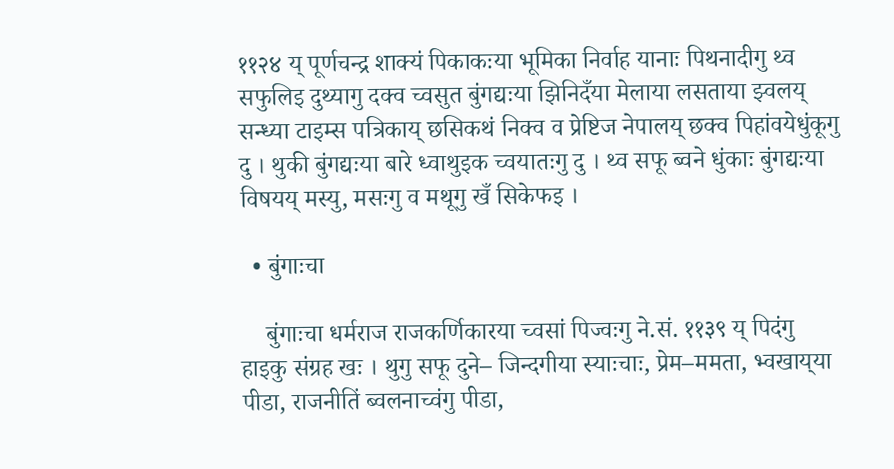११२४ य् पूर्णचन्द्र शाक्यं पिकाकःया भूमिका निर्वाह यानाः पिथनादीगु थ्व सफुलिइ दुथ्यागु दक्व च्वसुत बुंगद्यःया झिनिदँया मेलाया लसताया झ्वलय् सन्ध्या टाइम्स पत्रिकाय् छसिकथं निक्व व प्रेष्टिज नेपालय् छक्व पिहांवयेधुंकूगु दु । थुकी बुंगद्यःया बारे ध्वाथुइक च्वयातःगु दु । थ्व सफू ब्वने धुंकाः बुंगद्यःया विषयय् मस्यु, मसःगु व मथूगु खँ सिकेफइ ।

  • बुंगाःचा

    बुंगाःचा धर्मराज राजकर्णिकारया च्वसां पिज्वःगु ने.सं. ११३९ य् पिदंगु हाइकु संग्रह खः । थुगु सफू दुने– जिन्दगीया स्याःचाः, प्रेम–ममता, भ्वखाय्‌या पीडा, राजनीतिं ब्वलनाच्वंगु पीडा,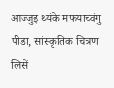आज्जुइ थ्यंके मफयाच्वंगु पीडा, सांस्कृतिक चित्रण लिसें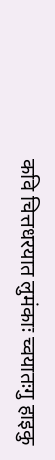कवि चित्तधरयात लुमंकाः च्वयातःगु हाइकु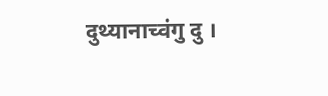दुथ्यानाच्वंगु दु ।